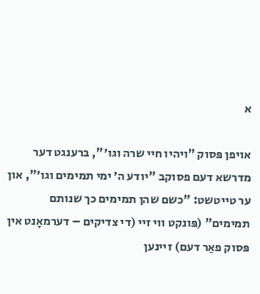א

אויפן פּסוק "ויהיו חיי שרה וגו׳", ברענגט דער מדרשא דעם פסוקב "יודע ה׳ ימי תמימים וגו׳", און ער טייטשט: "כשם שהן תמימים כך שנותם תמימים" (פּונקט ווי זיי (די צדיקים – דערמאָנט אין פּסוק פאַר דעם) זיינען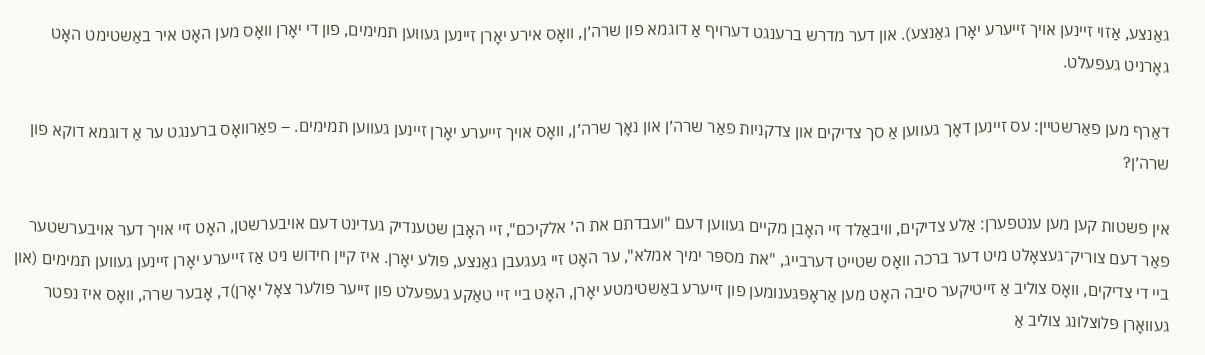גאַנצע, אַזוי זיינען אויך זייערע יאָרן גאַנצע). און דער מדרש ברענגט דערויף אַ דוגמא פון שרה׳ן, וואָס אירע יאָרן זיינען געווען תמימים, פון די יאָרן וואָס מען האָט איר באַשטימט האָט גאָרניט געפעלט.

דאַרף מען פאַרשטיין: עס זיינען דאָך געווען אַ סך צדיקים און צדקניות פאַר שרה׳ן און נאָך שרה׳ן, וואָס אויך זייערע יאָרן זיינען געווען תמימים. – פאַרוואָס ברענגט ער אַ דוגמא דוקא פון שרה׳ן?

אין פשטות קען מען ענטפערן: אַלע צדיקים, וויבאַלד זיי האָבן מקיים געווען דעם "ועבדתם את ה׳ אלקיכם", זיי האָבן שטענדיק געדינט דעם אויבערשטן, האָט זיי אויך דער אויבערשטער פאַר דעם צוריק־געצאָלט מיט דער ברכה וואָס שטייט דערבייג, "את מספּר ימיך אמלא", ער האָט זיי געגעבן גאַנצע, פולע יאָרן. איז קיין חידוש ניט אַז זייערע יאָרן זיינען געווען תמימים (און ביי די צדיקים, וואָס צוליב אַ זייטיקער סיבה האָט מען אַראָפּגענומען פון זייערע באַשטימטע יאָרן, האָט ביי זיי טאַקע געפעלט פון זייער פולער צאָל יאָרן)ד, אָבער שרה, וואָס איז נפטר געוואָרן פּלוצלונג צוליב אַ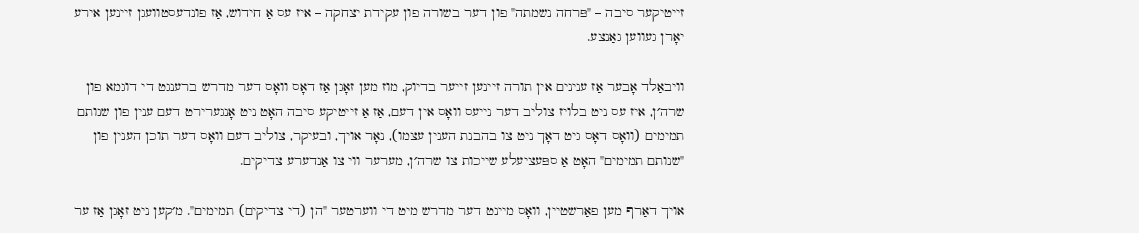זייטיקער סיבה – "פּרחה נשמתה" פון דער בשורה פון עקידת יצחקה – איז עס אַ חידוש, אַז פונדעסטוועגן זיינען אירע יאָרן געווען גאַנצע.

וויבאַלד אָבער אַז ענינים אין תורה זיינען זייער בדיוק, מוז מען זאָגן אַז דאָס וואָס דער מדרש ברענגט די דוגמא פון שרה׳ן, איז עס ניט בלויז צוליב דער נייעס וואָס אין דעם, אַז אַ זייטיקע סיבה האָט ניט אָנגערירט דעם ענין פון שנותם תמימים (וואָס דאָס גיט דאָך ניט צו בהבנת הענין עצמו), נאָר אויך, ובעיקר, צוליב דעם וואָס דער תוכן הענין פון "שנותם תמימים" האָט אַ ספּעציעלע שייכות צו שרה׳ן, מערער ווי צו אַנדערע צדיקים.

אויך דאַרף מען פאַרשטיין, וואָס מיינט דער מדרש מיט די ווערטער "הן (די צדיקים) תמימים". מ׳קען ניט זאָגן אַז ער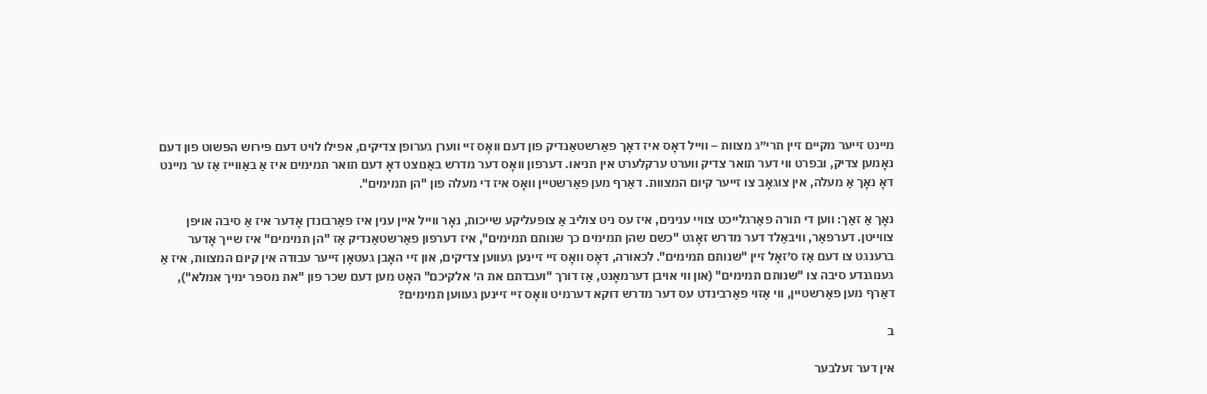מיינט זייער מקיים זיין תרי״ג מצוות – ווייל דאָס איז דאָך פאַרשטאַנדיק פון דעם וואָס זיי ווערן גערופן צדיקים, אפילו לויט דעם פּירוש הפּשוט פון דעם נאָמען צדיק, ובפרט ווי דער תואר צדיק ווערט ערקלערט אין תניאו. דערפון וואָס דער מדרש באַנוצט דאָ דעם תואר תמימים איז אַ באַווייז אַז ער מיינט דאָ נאָך אַ מעלה, אין צוגאָב צו זייער קיום המצוות. דאַרף מען פאַרשטיין וואָס איז די מעלה פון "הן תמימים".

נאָך אַ זאַך: ווען די תורה פאַרגלייכט צוויי ענינים, איז עס ניט צוליב אַ צופעליקע שייכות, נאָר ווייל איין ענין איז פאַרבונדן אָדער איז אַ סיבה אויפן צווייטן. דערפאַר, וויבאַלד דער מדרש זאָגט "כשם שהן תמימים כך שנותם תמימים", איז דערפון פאַרשטאַנדיק אַז "הן תמימים" איז שייך אָדער ברענגט צו דעם אַז ס׳זאָל זיין "שנותם תמימים". לכאורה, דאָס וואָס זיי זיינען געווען צדיקים, און זיי האָבן געטאָן זייער עבודה אין קיום המצוות, איז אַ גענוגנדע סיבה צו "שנותם תמימים" (און ווי אויבן דערמאָנט, אַז דורך "ועבדתם את ה׳ אלקיכם" האָט מען דעם שכר פון "את מספּר ימיך אמלא"), דאַרף מען פאַרשטיין, ווי אַזוי פאַרבינדט עס דער מדרש דוקא דערמיט וואָס זיי זיינען געווען תמימים?

ב

אין דער זעלבער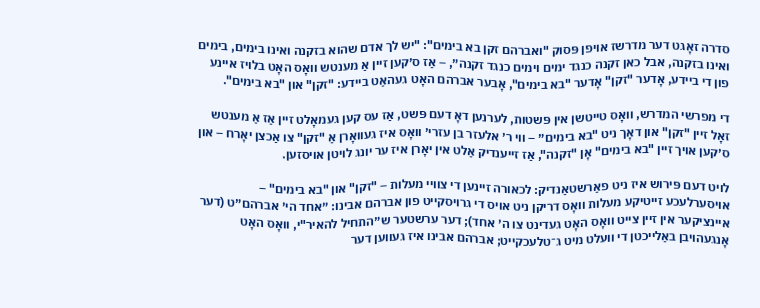סדרה זאָגט דער מדרשז אויפן פּסוק "ואברהם זקן בא בימים": "יש לך אדם שהוא בזקנה ואינו בימים, בימים ואינו בזקנה, אבל כאן זקנה כנגד ימים וימים כנגד זקנה״, – אַז ס׳קען זיין אַ מענטש וואָס האָט בלויז איינע פון די ביידע, אָדער "זקן" אָדער "בא בימים", אָבער אברהם האָט געהאַט ביידע: "זקן" און "בא בימים".

די מפרשי המדרש, וואָס טייטשן אין פּשטות, לערנען דאָ דעם פּשט, אַז עס קען געמאָלט זיין אַז אַ מענטש זאָל זיין "זקן" און דאָך ניט "בא בימים״ – ווי ר׳ אלעזר בן עזרי׳ וואָס איז געוואָרן אַ "זקן" צו אַכצן יאָרח – און ס׳קען אויך זיין "בא בימים" אָן "זקנה", אַז זייענדיק אַלט אין יאָרן איז ער יונג לויטן אויסזען.

לויט דעם פּירוש איז ניט פאַרשטאַנדיק: לכאורה זיינען די צוויי מעלות – "זקן" און "בא בימים" – אויסערלעכע זייטיקע מעלות וואָס דריקן ניט אויס די גרויסקייט פון אברהם אבינו: ״אחד הי׳ אברהם״ט (דער איינציקער אין זיין צייט וואָס האָט געדינט צו ה׳ אחד); דער ערשטער ש״התחיל להאיר"י, וואָס האָט אָנגעהויבן באַלייכטן די וועלט מיט ג־טלעכקייט; אברהם אבינו איז געווען דער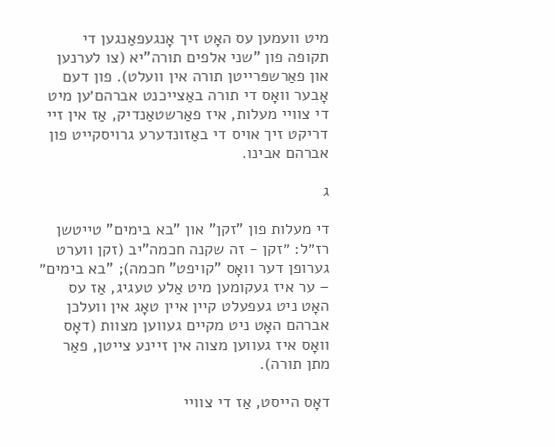מיט וועמען עס האָט זיך אָנגעפאַנגען די תקופה פון "שני אלפים תורה"יא (צו לערנען און פאַרשפּרייטן תורה אין וועלט). פון דעם אָבער וואָס די תורה באַצייכנט אברהם׳ען מיט די צוויי מעלות, איז פאַרשטאַנדיק, אַז אין זיי דריקט זיך אויס די באַזונדערע גרויסקייט פון אברהם אבינו.

ג

די מעלות פון "זקן" און "בא בימים" טייטשן רז״ל: ״זקן - זה שקנה חכמה"יב (זקן ווערט גערופן דער וואָס "קויפט" חכמה); "בא בימים״ – ער איז געקומען מיט אַלע טעגיג, אַז עס האָט ניט געפעלט קיין איין טאָג אין וועלכן אברהם האָט ניט מקיים געווען מצוות (דאָס וואָס איז געווען מצוה אין זיינע צייטן, פאַר מתן תורה).

דאָס הייסט, אַז די צוויי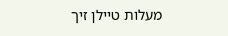מעלות טיילן זיך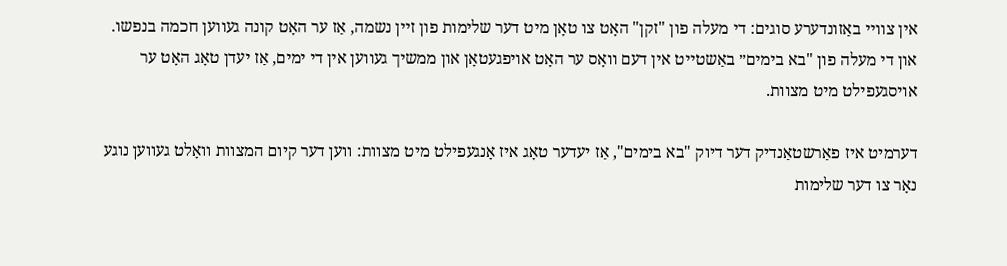אין צוויי באַזונדערע סוגים: די מעלה פון "זקן" האָט צו טאָן מיט דער שלימות פון זיין נשמה, אַז ער האָט קונה געווען חכמה בנפשו. און די מעלה פון "בא בימים״ באַשטייט אין דעם וואָס ער האָט אויפגעטאָן און ממשיך געווען אין די ימים, אַז יעדן טאָג האָט ער אויסגעפילט מיט מצוות.

דערמיט איז פאַרשטאַנדיק דער דיוק "בא בימים", אַז יעדער טאָג איז אָנגעפילט מיט מצוות: ווען דער קיום המצוות וואָלט געווען נוגע נאָר צו דער שלימות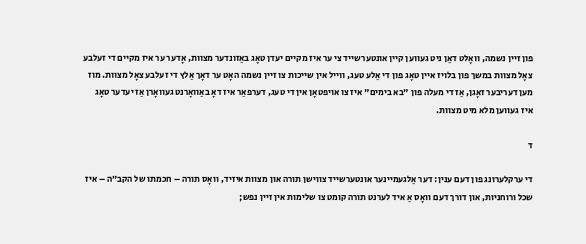פון זיין נשמה, וואָלט דאַן ניט געווען קיין אונטערשייד צי ער איז מקיים יעדן טאָג באַזונדער מצוות, אָדער ער איז מקיים די זעלבע צאָל מצוות במשך פון בלויז איין טאָג פון די אַלע טעג, ווייל אין שייכות צו זיין נשמה האָט ער דאָך אַלץ די זעלבע צאָל מצוות. מוז מען דעריבער זאָגן, אַז די מעלה פון "בא בימים" איז צו אויפטאָן אין די טעג, דערפאַר איז דאָ באַוואָרנט געוואָרן אַז יעדער טאָג איז געווען מלא מיט מצוות.

ד

די ערקלערונג פון דעם ענין: דער אַלגעמיינער אונטערשייד צווישן תורה און מצוות איזיד, וואָס תורה – חכמתו של הקב״ה – איז שכל ורוחניות, און דורך דעם וואָס אַ איד לערנט תורה קומט צו שלימות אין זיין נפש;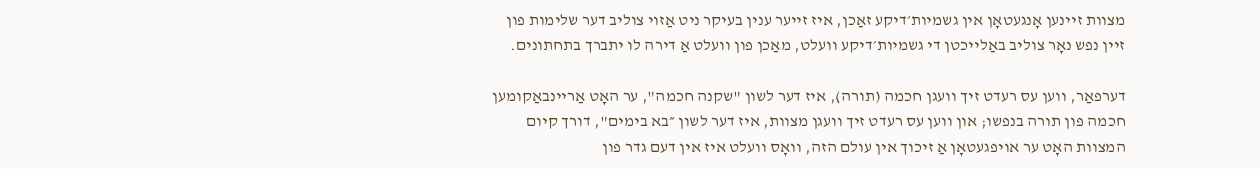מצוות זיינען אָנגעטאָן אין גשמיות׳דיקע זאַכן, איז זייער ענין בעיקר ניט אַזוי צוליב דער שלימות פון זיין נפש נאָר צוליב באַלייכטן די גשמיות׳דיקע וועלט, מאַכן פון וועלט אַ דירה לו יתברך בתחתונים.

דערפאַר, ווען עס רעדט זיך וועגן חכמה (תורה), איז דער לשון "שקנה חכמה", ער האָט אַריינבאַקומען חכמה פון תורה בנפשו; און ווען עס רעדט זיך וועגן מצוות, איז דער לשון ״בא בימים", דורך קיום המצוות האָט ער אויפגעטאָן אַ זיכוך אין עולם הזה, וואָס וועלט איז אין דעם גדר פון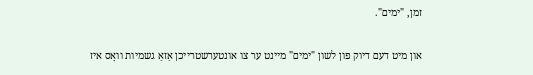זמן, "ימים".

און מיט דעם דיוק פון לשון "ימים" מיינט ער צו אונטערשטרייכן אַזאַ גשמיות וואָס איז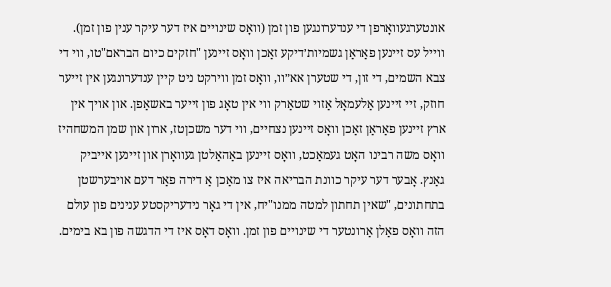אונטערגעוואָרפן די ענדערונגען פון זמן (וואָס שינויים איז דער עיקר ענין פון זמן). ווייל עס זיינען פאַראַן גשמיות׳דיקע זאַכן וואָס זיינען "חזקים כיום הבראם"טו, ווי די צבא השמים, די זון, די שטערן אא״וו, וואָס זמן ווירקט ניט קיין ענדערונגען אין זייער חוזק, זיי זיינען אַלעמאָל אַזוי שטאַרק ווי אין טאָג פון זייער באשאַפן. און אויך אין ארץ זיינען פאַראַן זאַכן וואָס זיינען נצחיים, ווי דער משכןטז, ארון און שמן המשחהיז וואָס משה רבינו האָט געמאַכט, וואָס זיינען באַהאַלטן געוואָרן און זיינען אייביק גאַנץ. אָבער דער עיקר כוונת הבריאה איז צו מאַכן אַ דירה פאַר דעם אויבערשטן בתחתונים, "שאין תחתון למטה ממנו"יח, אין די גאָר נידעריקסטע ענינים פון עולם הזה וואָס פאַלן אַרונטער די שינויים פון זמן. וואָס דאָס איז די הדגשה פון בא בימים.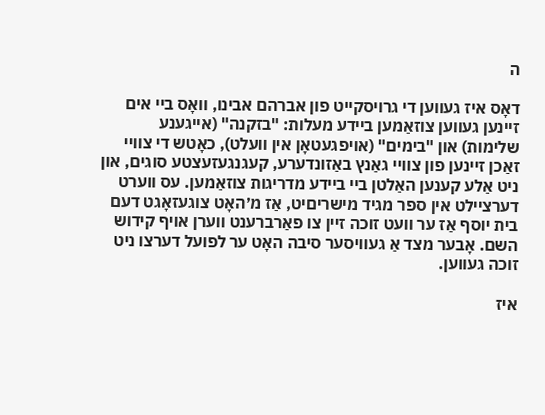ה

דאָס איז געווען די גרויסקייט פון אברהם אבינו, וואָס ביי אים זיינען געווען צוזאַמען ביידע מעלות: "בזקנה" (אייגענע שלימות) און "בימים" (אויפגעטאָן אין וועלט), כאָטש די צוויי זאַכן זיינען פון צוויי גאַנץ באַזונדערע, קעגנגעזעצטע סוגים, און ניט אַלע קענען האַלטן ביי ביידע מדריגות צוזאַמען. עס ווערט דערציילט אין ספר מגיד מישריםיט, אַז מ׳האָט צוגעזאָגט דעם בית יוסף אַז ער וועט זוכה זיין צו פאַרברענט ווערן אויף קידוש השם. אָבער מצד אַ געוויסער סיבה האָט ער לפועל דערצו ניט זוכה געווען.

איז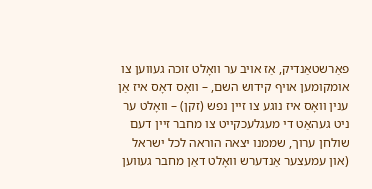פאַרשטאַנדיק, אַז אויב ער וואָלט זוכה געווען צו אומקומען אויף קידוש השם, – וואָס דאָס איז אַן ענין וואָס איז נוגע צו זיין נפש (זקן) – וואָלט ער ניט געהאַט די מעגלעכקייט צו מחבר זיין דעם שולחן ערוך, שממנו יצאה הוראה לכל ישראל (און עמעצער אַנדערש וואָלט דאַן מחבר געווען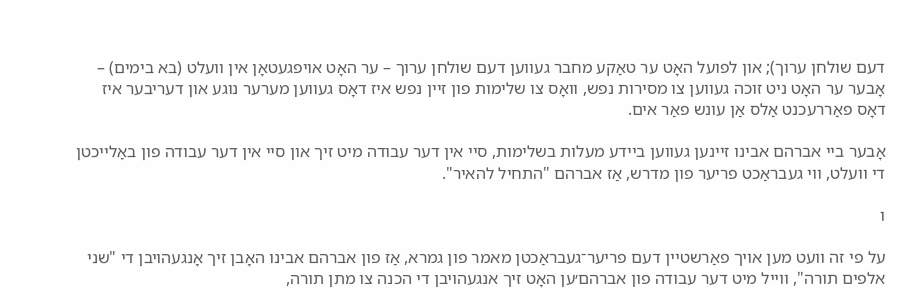דעם שולחן ערוך); און לפועל האָט ער טאַקע מחבר געווען דעם שולחן ערוך – ער האָט אויפגעטאָן אין וועלט (בא בימים) – אָבער ער האָט ניט זוכה געווען צו מסירות נפש, וואָס צו שלימות פון זיין נפש איז דאָס געווען מערער נוגע און דעריבער איז דאָס פאַררעכנט אַלס אַן עונש פאַר אים.

אָבער ביי אברהם אבינו זיינען געווען ביידע מעלות בשלימות, סיי אין דער עבודה מיט זיך און סיי אין דער עבודה פון באַלייכטן די וועלט, ווי געבראַכט פריער פון מדרש, אַז אברהם "התחיל להאיר".

ו

על פי זה וועט מען אויך פאַרשטיין דעם פריער־געבראַכטן מאמר פון גמרא, אַז פון אברהם אבינו האָבן זיך אָנגעהויבן די "שני אלפים תורה", ווייל מיט דער עבודה פון אברהם׳ען האָט זיך אנגעהויבן די הכנה צו מתן תורה,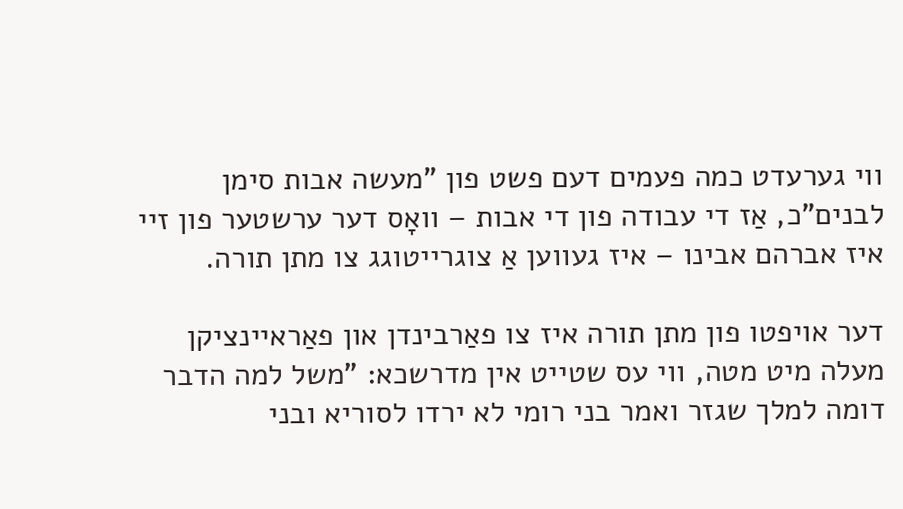ווי גערעדט כמה פעמים דעם פשט פון "מעשה אבות סימן לבנים"כ, אַז די עבודה פון די אבות – וואָס דער ערשטער פון זיי איז אברהם אבינו – איז געווען אַ צוגרייטוגג צו מתן תורה.

דער אויפטו פון מתן תורה איז צו פאַרבינדן און פאַראיינציקן מעלה מיט מטה, ווי עס שטייט אין מדרשכא: "משל למה הדבר דומה למלך שגזר ואמר בני רומי לא ירדו לסוריא ובני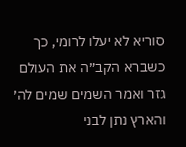סוריא לא יעלו לרומי, כך כשברא הקב״ה את העולם גזר ואמר השמים שמים לה׳ והארץ נתן לבני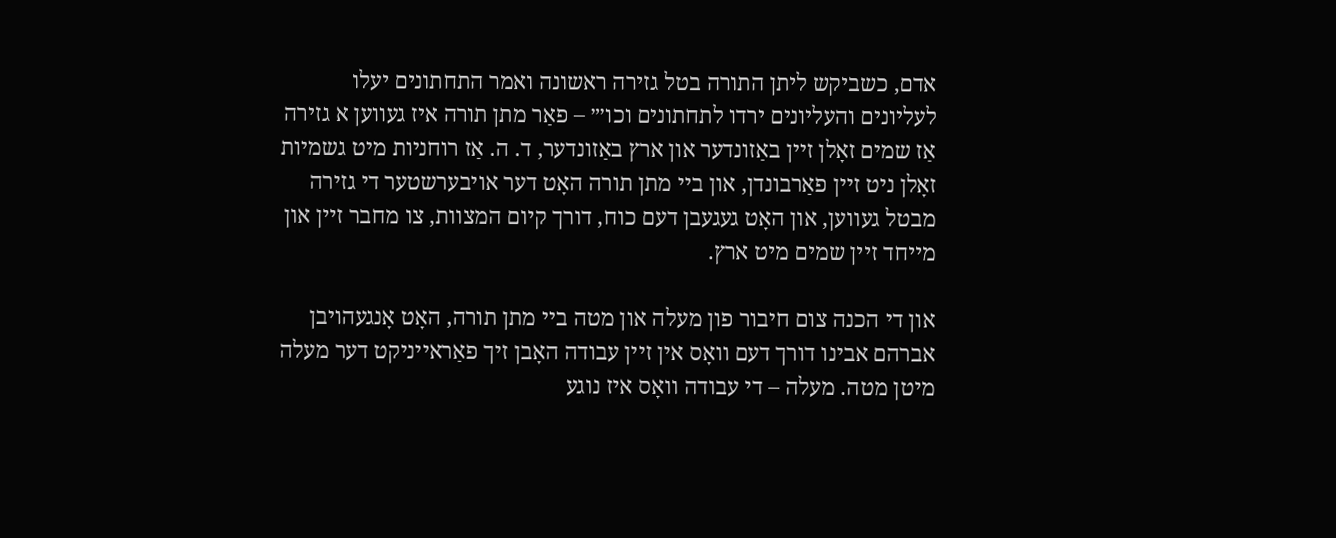אדם, כשביקש ליתן התורה בטל גזירה ראשונה ואמר התחתונים יעלו לעליונים והעליונים ירדו לתחתונים וכו׳״ – פאַר מתן תורה איז געווען א גזירה אַז שמים זאָלן זיין באַזונדער און ארץ באַזונדער, ד. ה. אַז רוחניות מיט גשמיות זאָלן ניט זיין פאַרבונדן, און ביי מתן תורה האָט דער אויבערשטער די גזירה מבטל געווען, און האָט געגעבן דעם כוח, דורך קיום המצוות, צו מחבר זיין און מייחד זיין שמים מיט ארץ.

און די הכנה צום חיבור פון מעלה און מטה ביי מתן תורה, האָט אָנגעהויבן אברהם אבינו דורך דעם וואָס אין זיין עבודה האָבן זיך פאַראייניקט דער מעלה מיטן מטה. מעלה – די עבודה וואָס איז נוגע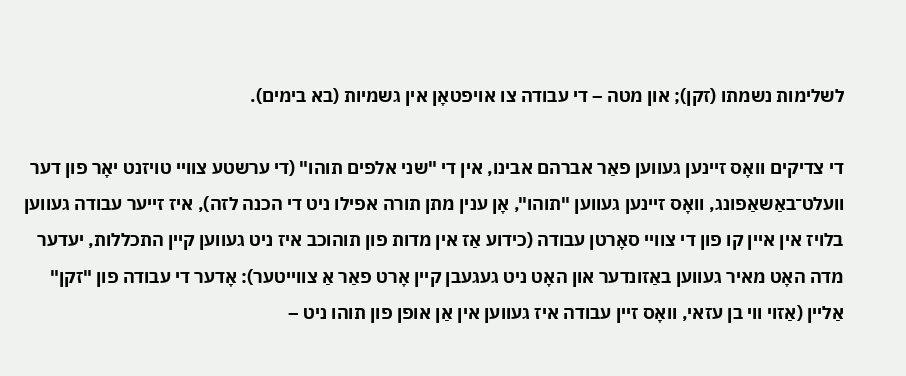לשלימות נשמתו (זקן); און מטה – די עבודה צו אויפטאָן אין גשמיות (בא בימים).

די צדיקים וואָס זיינען געווען פאַר אברהם אבינו, אין די "שני אלפים תוהו" (די ערשטע צוויי טויזנט יאָר פון דער וועלט־באַשאַפונג, וואָס זיינען געווען "תוהו", אָן ענין מתן תורה אפילו ניט די הכנה לזה), איז זייער עבודה געווען בלויז אין איין קו פון די צוויי סאָרטן עבודה (כידוע אַז אין מדות פון תוהוכב איז ניט געווען קיין התכללות, יעדער מדה האָט מאיר געווען באַזונדער און האָט ניט געגעבן קיין אָרט פאַר אַ צווייטער): אָדער די עבודה פון "זקן" אַליין (אַזוי ווי בן עזאי, וואָס זיין עבודה איז געווען אין אַן אופן פון תוהו ניט –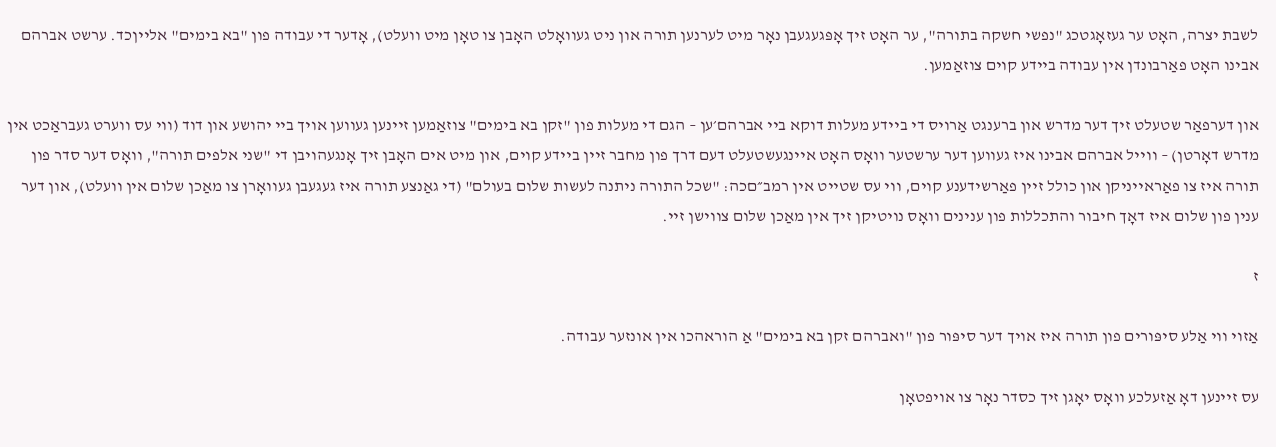לשבת יצרה, האָט ער געזאָגטכג "נפשי חשקה בתורה", ער האָט זיך אָפּגעגעבן נאָר מיט לערנען תורה און ניט געוואָלט האָבן צו טאָן מיט וועלט), אָדער די עבודה פון "בא בימים" אלייןכד. ערשט אברהם אבינו האָט פאַרבונדן אין עבודה ביידע קוים צוזאַמען.

און דערפאַר שטעלט זיך דער מדרש און ברענגט אַרויס די ביידע מעלות דוקא ביי אברהם׳ען – הגם די מעלות פון "זקן בא בימים" צוזאַמען זיינען געווען אויך ביי יהושע און דוד (ווי עס ווערט געבראַכט אין מדרש דאָרטן) – ווייל אברהם אבינו איז געווען דער ערשטער וואָס האָט איינגעשטעלט דעם דרך פון מחבר זיין ביידע קוים, און מיט אים האָבן זיך אָנגעהויבן די "שני אלפים תורה", וואָס דער סדר פון תורה איז צו פאַראייניקן און כולל זיין פאַרשידענע קוים, ווי עס שטייט אין רמב״םכה: "שכל התורה ניתנה לעשות שלום בעולם" (די גאַנצע תורה איז געגעבן געוואָרן צו מאַכן שלום אין וועלט), און דער ענין פון שלום איז דאָך חיבור והתכללות פון ענינים וואָס נויטיקן זיך אין מאַכן שלום צווישן זיי.

ז

אַזוי ווי אַלע סיפּורים פון תורה איז אויך דער סיפּור פון "ואברהם זקן בא בימים" אַ הוראהכו אין אונזער עבודה.

עס זיינען דאָ אַזעלכע וואָס יאָגן זיך כסדר נאָר צו אויפטאָן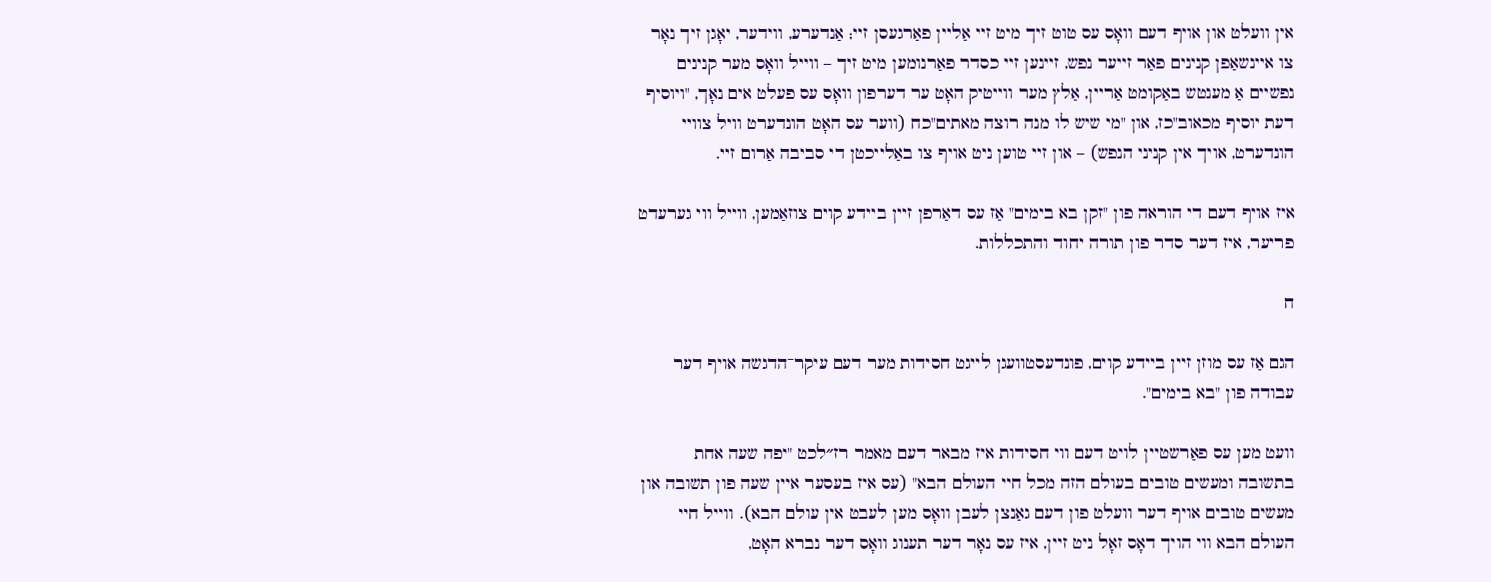אין וועלט און אויף דעם וואָס עס טוט זיך מיט זיי אַליין פאַרגעסן זיי; אַנדערע, ווידער, יאָגן זיך נאָר צו איינשאַפן קנינים פאַר זייער נפש, זיינען זיי כסדר פאַרנומען מיט זיך – ווייל וואָס מער קנינים נפשיים אַ מענטש באַקומט אַריין, אַלץ מער ווייטיק האָט ער דערפון וואָס עס פעלט אים נאָך, "ויוסיף דעת יוסיף מכאוב"כז, און "מי שיש לו מנה רוצה מאתים"כח (ווער עס האָט הונדערט וויל צוויי הונדערט, אויך אין קניני הנפש) – און זיי טוען ניט אויף צו באַלייכטן די סביבה אַרום זיי.

איז אויף דעם די הוראה פון "זקן בא בימים" אַז עס דאַרפן זיין ביידע קוים צוזאַמען, ווייל ווי גערעדט פריער, איז דער סדר פון תורה יחוד והתכללות.

ח

הגם אַז עס מוזן זיין ביידע קוים, פונדעסטוועגן לייגט חסידות מער דעם עיקר־הדגשה אויף דער עבודה פון "בא בימים".

וועט מען עס פאַרשטיין לויט דעם ווי חסידות איז מבאר דעם מאמר רז״לכט "יפה שעה אחת בתשובה ומעשים טובים בעולם הזה מכל חיי העולם הבא" (עס איז בעסער איין שעה פון תשובה און מעשים טובים אויף דער וועלט פון דעם גאַנצן לעבן וואָס מען לעבט אין עולם הבא). ווייל חיי העולם הבא ווי הויך דאָס זאָל ניט זיין, איז עס נאָר דער תענוג וואָס דער נברא האָט,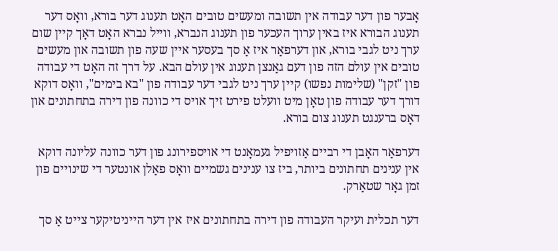אָבער פון דער עבודה אין תשובה ומעשים טובים האָט תענוג דער בורא, וואָס דער תענוג הבורא איז באין ערוך העכער פון תענוג הנברא, ווייל נברא האָט דאָך קיין שום ערך ניט לגבי בורא, און דערפאַר איז אַ סך בעסער איין שעה פון תשובה און מעשים טובים אין עולם הזה פון דעם גאַנצן תענוג אין עולם הבא. על דרך זה האָט די עבודה פון "זקן" (שלימות נפשו) קיין ערך ניט לגבי דער עבודה פון "בא בימים", וואָס דוקא דורך דער עבודה פון טאָן מיט וועלט פירט זיך אויס די כוונה פון דירה בתחתונים און דאָס ברענגט תענוג צום בורא.

דערפאַר האָבן די רביים אַזויפיל געמאָנט די אויספירונג פון דער כוונה עליונה דוקא אין ענינים תחתונים ביותר, ביז צו ענינים גשמיים וואָס פאַלן אונטער די שינויים פון זמן גאָר שטאַרק.

דער תכלית ועיקר העבודה פון דירה בתחתונים איז אין דער הייניטיקער צייט אַ סך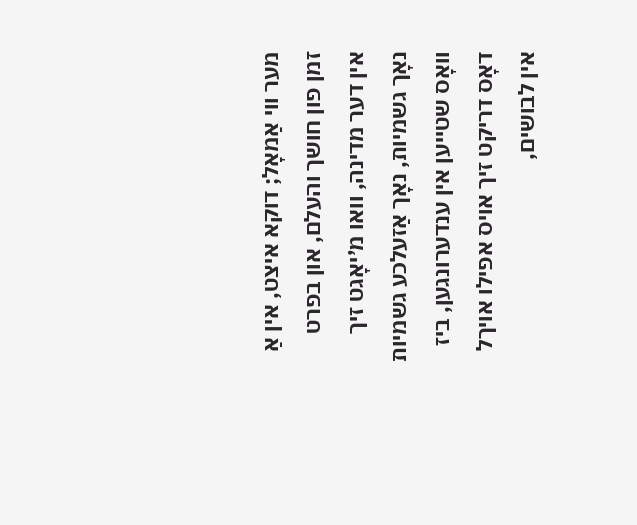מער ווי אַמאָל; דוקא איצט, אין אַ זמן פון חושך והעלם, און בפרט אין דער מדינה, וואו מ׳יאָגט זיך נאָך גשמיות, נאָך אַזעלכע גשמיות וואָס שטייען אין ענדערונגען, ביז דאָס דריקט זיך אויס אפילו אויךל אין לבושים,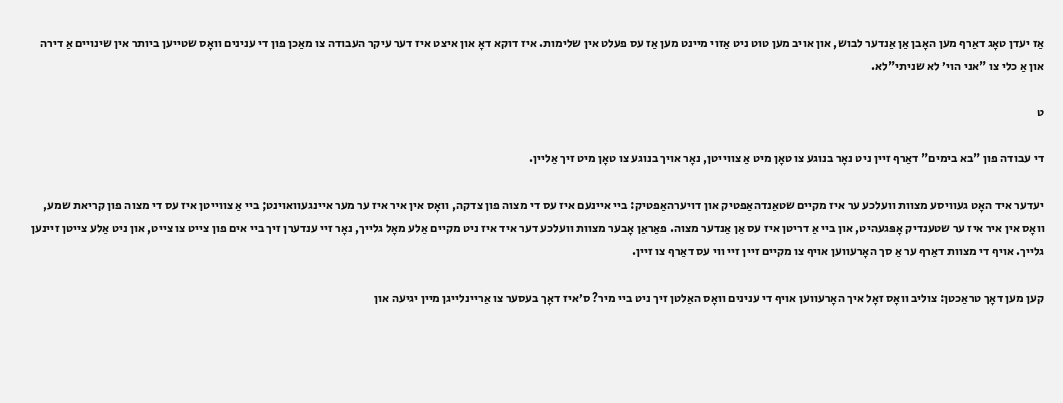אַז יעדן טאָג דאַרף מען האָבן אַן אַנדער לבוש, און אויב מען טוט ניט אַזוי מיינט מען אַז עס פעלט אין שלימות. איז דוקא דאָ און איצט איז דער עיקר העבודה צו מאַכן פון די ענינים וואָס שטייען ביותר אין שינויים אַ דירה און אַ כלי צו "אני הוי׳ לא שניתי"לא.

ט

די עבודה פון "בא בימים" דאַרף זיין ניט נאָר בנוגע צו טאָן מיט אַ צווייטן, נאָר אויך בנוגע צו טאָן מיט זיך אַליין.

יעדער איד האָט געוויסע מצוות וועלכע ער איז מקיים שטאַנדהאַפטיק און דויערהאַפטיק: ביי איינעם איז עס די מצוה פון צדקה, וואָס אין איר איז ער מער איינגעוואוינט; ביי אַ צווייטן איז עס די מצוה פון קריאת שמע, וואָס אין איר איז ער שטענדיק אָפּגעהיט, און ביי אַ דריטן איז עס אַן אַנדער מצוה. פאַראַן אָבער מצוות וועלכע דער איד איז ניט מקיים אַלע מאָל גלייך, נאָר זיי ענדערן זיך ביי אים פון צייט צו צייט, און ניט אַלע צייטן זיינען גלייך. אויף די מצוות דאַרף ער אַ סך האָרעווען אויף צו מקיים זיין זיי ווי עס דאַרף צו זיין.

קען מען דאָך טראַכטן: צוליב וואָס זאָל איך האָרעווען אויף די ענינים וואָס האַלטן זיך ניט ביי מיר? ס׳איז דאָך בעסער צו אַריינלייגן מיין יגיעה און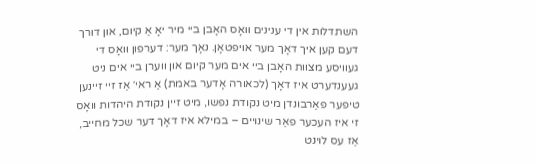השתדלות אין די ענינים וואָס האָבן ביי מיר יאָ אַ קיום, און דורך דעם קען איך דאָך מער אויפטאָן. נאָך מער: דערפון וואָס די געוויסע מצוות האָבן ביי אים מער קיום און ווערן ביי אים ניט געענדערט איז דאָך (לכאורה אָדער באמת) אַ ראי׳ אַז זיי זיינען טיפער פאַרבונדן מיט נקודת נפשו, מיט זיין נקודת היהדות וואָס זי איז העכער פאַר שינויים – במילא איז דאָך דער שכל מחייב, אַז עס לוינט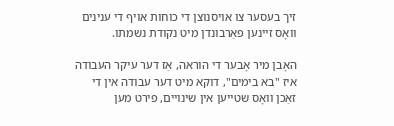זיך בעסער צו אויסנוצן די כוחות אויף די ענינים וואָס זיינען פאַרבונדן מיט נקודת נשמתו.

האָבן מיר אָבער די הוראה, אַז דער עיקר העבודה איז "בא בימים", דוקא מיט דער עבודה אין די זאַכן וואָס שטייען אין שינויים, פירט מען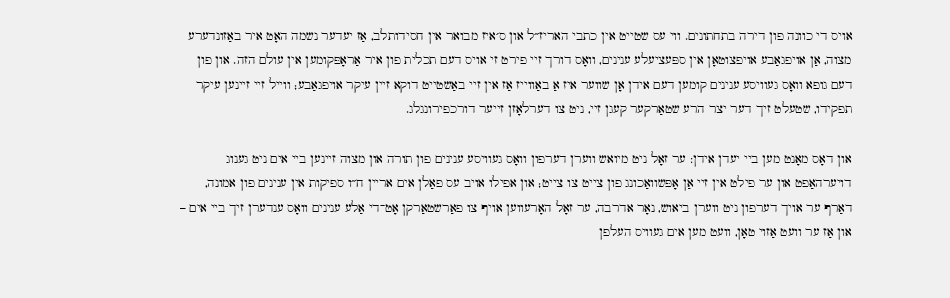אויס די כוונה פון דירה בתחתונים. ווי עס שטייט אין כתבי האריז״ל און ס׳איז מבואר אין חסידותלב, אַז יעדער נשמה האָט איר באַזונדערע מצוה, אַן אויפגאַבע אויפצוטאָן אין ספּעציעלע ענינים, וואָס דורך זיי פירט זי אויס דעם תכלית פון איר אַראָפּקומען אין עולם הזה. און פון דעם גופא וואָס געוויסע ענינים קומען דעם אידן אָן שווער איז אַ באַווייז אַז אין זיי באַשטייט דוקא זיין עיקר אויפגאַבע; ווייל זיי זיינען עיקר תפקידו, שטעלט זיך דער יצר הרע שטאַרקער קעגן זיי, ניט צו דערלאָזן זייער דורכפירונגלג.

און דאָס מאָנט מען ביי יעדן אידן: ער זאָל ניט מיואש ווערן דערפון וואָס געוויסע ענינים פון תורה און מצוה זיינען ביי אים ניט גענוג דויערהאַפט און ער פילט אין זיי אַן אָפּשוואַכונג פון צייט צו צייט; און אפילו אויב עס פאַלן אים אריין ח״ו ספיקות אין ענינים פון אמונה, דאַרף ער אויך דערפון ניט ווערן ביאוש, נאָר אדרבה, ער זאָל האָרעווען אויף צו פאַרשטאַרקן אָט־די אַלע ענינים וואָס ענדערן זיך ביי אים – און אַז ער וועט אַזוי טאָן, וועט מען אים געוויס העלפן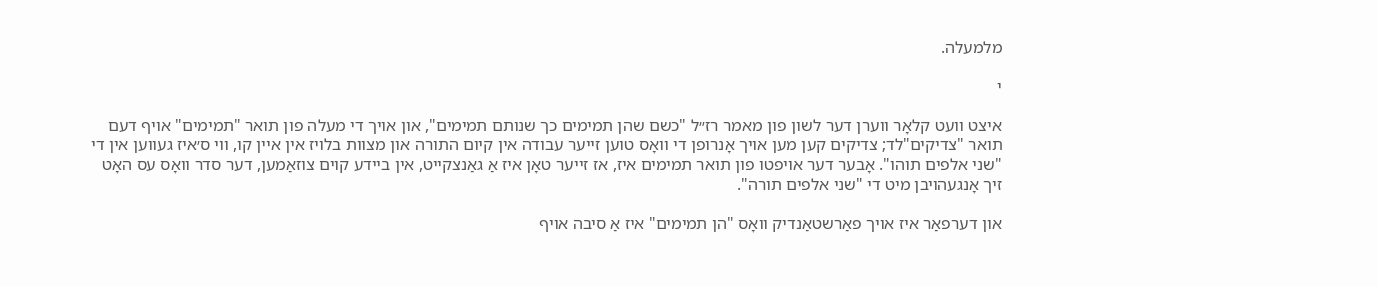מלמעלה.

י

איצט וועט קלאָר ווערן דער לשון פון מאמר רז״ל "כשם שהן תמימים כך שנותם תמימים", און אויך די מעלה פון תואר "תמימים" אויף דעם תואר "צדיקים"לד; צדיקים קען מען אויך אָנרופן די וואָס טוען זייער עבודה אין קיום התורה און מצוות בלויז אין איין קו, ווי ס׳איז געווען אין די "שני אלפים תוהו". אָבער דער אויפטו פון תואר תמימים איז, אז זייער טאָן איז אַ גאַנצקייט, אין ביידע קוים צוזאַמען, דער סדר וואָס עס האָט זיך אָנגעהויבן מיט די "שני אלפים תורה".

און דערפאַר איז אויך פאַרשטאַנדיק וואָס "הן תמימים" איז אַ סיבה אויף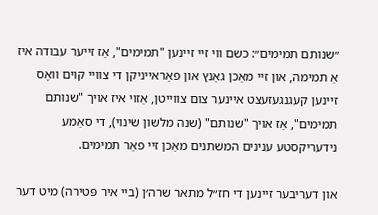״שנותם תמימים״: כשם ווי זיי זיינען "תמימים", אַז זייער עבודה איז אַ תמימה, און זיי מאַכן גאַנץ און פאַראייניקן די צוויי קוים וואָס זיינען קעגנגעזעצט איינער צום צווייטן, אַזוי איז אויך "שנותם תמימים", אַז אויך "שנותם" (שנה מלשון שינוי), די סאַמע נידעריקסטע ענינים המשתנים מאַכן זיי פאַר תמימים.

און דעריבער זיינען די חז״ל מתאר שרה׳ן (ביי איר פּטירה) מיט דער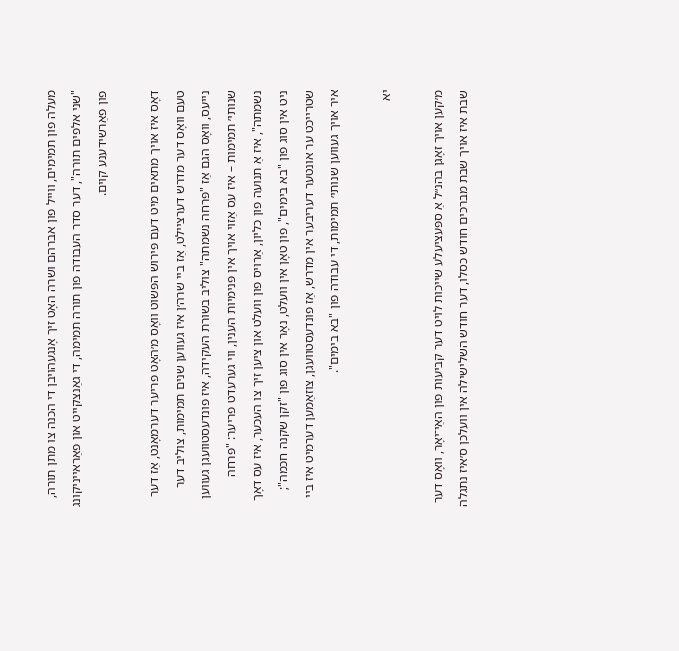מעלה פון תמימים, ווייל פון אברהם ושרה האָט זיך אָנגעהויבן די הכנה צו מתן תורה, "שני אלפים תורה", דער סדר העבודה פון תורה תמימה, די גאַנצקייט און פאַראייניקונג פון פאַרשידענע קוים.

דאָס איז אויך מתאים מיט דעם פּירוש הפּשוט וואָס מ׳האָט פריער דערמאָנט, אַז דער טעם וואָס דער מדרש דערציילט, אַז ביי שרה׳ן איז געווען שנים תמימות, צוליב דער נייעס, וואָס הגם אַז "פּרחה נשמתה" צוליב בשורת העקידה, איז פונדעסטוועגן געווען שנותי׳ תמימות – איז עס אַזוי אויך אין פּנימיות הענין, ווי גערעדט פריער: "פּרחה נשמתה", איז אַ תנועה פון כליון, אַרויס פון וועלט און ציען זיך צו העכער, איז עס דאָך ניט אין סוג פון "בא בימים", פון טאָן אין וועלט, נאָר אין סוג פון "זקן שקנה חכמה"; שטרייכט ער אונטער דעריבער אין מדרש, אַז פונדעסטוועגן, צוזאַמען דערמיט איז ביי איר אויך געווען שנותי׳ תמימות, די עבודה פון "בא בימים".

יא

מ׳קען אויך זאָגן בהנ״ל אַ ספּעציעלע שייכות לויט דער קביעות פון האַי־יאָר, וואָס דער שבת איז אויך שבת מברכים חודש כסלו, דער חודש השלישילה אין וועלכן ס׳איז נתגלה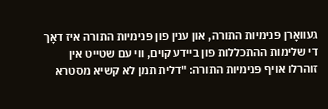געוואָרן פּנימיות התורה, און ענין פון פּנימיות התורה איז דאָך די שלימות ההתכללות פון ביידע קוים, ווי עם שטייט אין זוהרלו אויף פּנימיות התורה: "דלית תמן לא קשיא מסטרא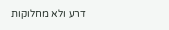דרע ולא מחלוקות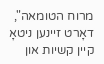מרוח הטומאה", דאָרט זיינען ניטאָ קיין קשיות און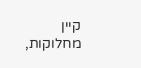קיין מחלוקות,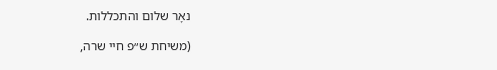נאָר שלום והתכללות.

(משיחת ש״פ חיי שרה,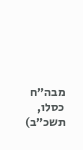מבה״ח כסלו, תשכ״ב)